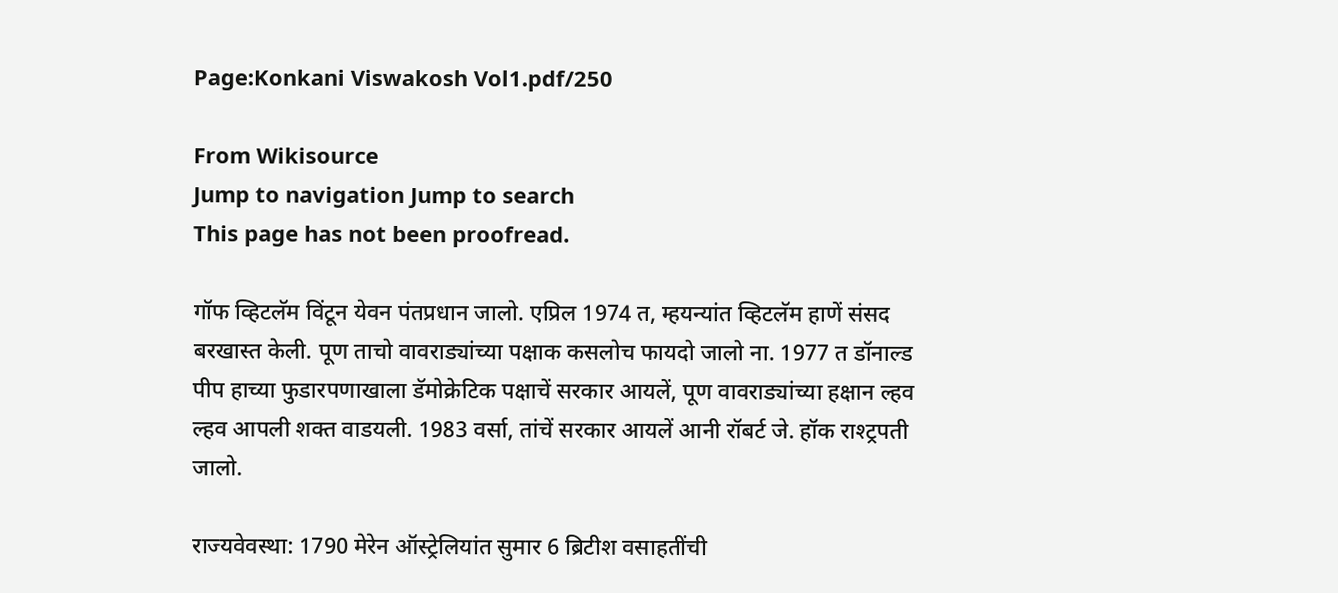Page:Konkani Viswakosh Vol1.pdf/250

From Wikisource
Jump to navigation Jump to search
This page has not been proofread.

गॉफ व्हिटलॅम विंटून येवन पंतप्रधान जालो. एप्रिल 1974 त, म्हयन्यांत व्हिटलॅम हाणें संसद बरखास्त केली. पूण ताचो वावराड्यांच्या पक्षाक कसलोच फायदो जालो ना. 1977 त डॉनाल्ड पीप हाच्या फुडारपणाखाला डॅमोक्रेटिक पक्षाचें सरकार आयलें, पूण वावराड्यांच्या हक्षान ल्हव ल्हव आपली शक्त वाडयली. 1983 वर्सा, तांचें सरकार आयलें आनी रॉबर्ट जे. हॉक राश्ट्रपती जालो.

राज्यवेवस्था: 1790 मेरेन ऑस्ट्रेलियांत सुमार 6 ब्रिटीश वसाहतींची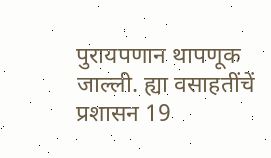पुरायपणान थापणूक जाल्ली. ह्या वसाहतींचें प्रशासन 19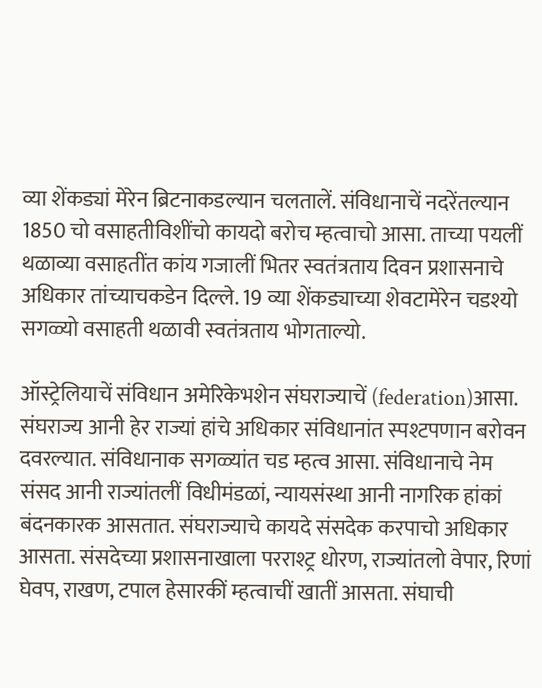व्या शेंकड्यां मेरेन ब्रिटनाकडल्यान चलतालें. संविधानाचें नदरेंतल्यान 1850 चो वसाहतीविशींचो कायदो बरोच म्हत्वाचो आसा. ताच्या पयलीं थळाव्या वसाहतींत कांय गजालीं भितर स्वतंत्रताय दिवन प्रशासनाचे अधिकार तांच्याचकडेन दिल्ले. 19 व्या शेंकड्याच्या शेवटामेरेन चडश्यो सगळ्यो वसाहती थळावी स्वतंत्रताय भोगताल्यो.

ऑस्ट्रेलियाचें संविधान अमेरिकेभशेन संघराज्याचें (federation)आसा. संघराज्य आनी हेर राज्यां हांचे अधिकार संविधानांत स्पश्टपणान बरोवन दवरल्यात. संविधानाक सगळ्यांत चड म्हत्व आसा. संविधानाचे नेम संसद आनी राज्यांतलीं विधीमंडळां, न्यायसंस्था आनी नागरिक हांकां बंदनकारक आसतात. संघराज्याचे कायदे संसदेक करपाचो अधिकार आसता. संसदेच्या प्रशासनाखाला परराश्ट्र धोरण, राज्यांतलो वेपार, रिणां घेवप, राखण, टपाल हेसारकीं म्हत्वाचीं खातीं आसता. संघाची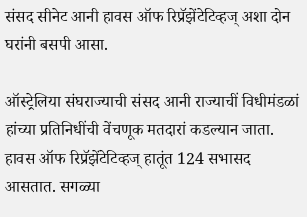संसद सीनेट आनी हावस ऑफ रिप्रॅझेंटेटिव्हज् अशा दोन घरांनी बसपी आसा.

ऑस्ट्रेलिया संघराज्याची संसद आनी राज्याचीं विधीमंडळां हांच्या प्रतिनिधींची वेंचणूक मतदारां कडल्यान जाता. हावस ऑफ रिप्रॅझेंटेटिव्हज् हातूंत 124 सभासद आसतात. सगळ्या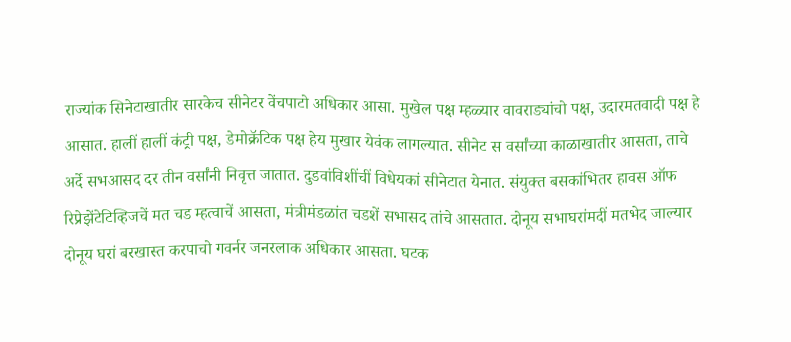राज्यांक सिनेटाखातीर सारकेच सीनेटर वेंचपाटो अधिकार आसा. मुखेल पक्ष म्हळ्यार वावराड्यांचो पक्ष, उदारमतवादी पक्ष हे आसात. हालीं हालीं कंट्री पक्ष, डेमोक्रॅटिक पक्ष हेय मुखार येवंक लागल्यात. सीनेट स वर्सांच्या काळाखातीर आसता, ताचे अर्दे सभआसद दर तीन वर्सांनी निवृत्त जातात. दुडवांविशींचीं विधेयकां सीनेटात येनात. संयुक्त बसकांभितर हावस ऑफ रिप्रेझेंटेटिव्हिजचें मत चड म्हत्वाचें आसता, मंत्रीमंडळांत चडशें सभासद तांचे आसतात. दोनूय सभाघरांमदीं मतभेद जाल्यार दोनूय घरां बरखास्त करपाचो गवर्नर जनरलाक अधिकार आसता. घटक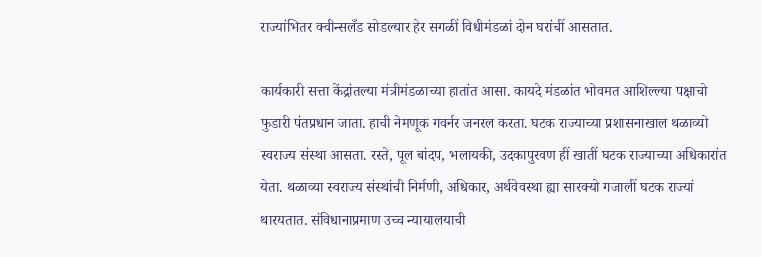राज्यांभितर क्वीन्सलँड सोडल्यार हेर सगळीं विधीमंडळां दोन घरांचीं आसतात.

कार्यकारी सत्ता केंद्रांतल्या मंत्रीमंडळाच्या हातांत आसा. कायदे मंडळांत भोवमत आशिल्ल्या पक्षाचो फुडारी पंतप्रधान जाता. हाची नेमणूक गवर्नर जनरल करता. घटक राज्याच्या प्रशासनाखाल थळाव्यो स्वराज्य संस्था आसता. रस्ते, पूल बांदप, भलायकी, उदकापुरवण हीं खातीं घटक राज्याच्या अधिकारांत येता. थळाव्या स्वराज्य संस्थांची निर्मणी, अधिकार, अर्थवेवस्था ह्या सारक्यो गजालीं घटक राज्यां थारयतात. संविधानाप्रमाण उच्च न्यायालयाची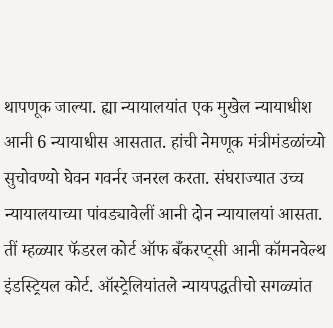थापणूक जाल्या. ह्या न्यायालयांत एक मुखेल न्यायाधीश आनी 6 न्यायाधीस आसतात. हांची नेमणूक मंत्रीमंडळांच्यो सुचोवण्यो घेवन गवर्नर जनरल करता. संघराज्यात उच्च न्यायालयाच्या पांवड्यावेलीं आनी दोन न्यायालयां आसता. तीं म्हळ्यार फॅडरल कोर्ट ऑफ बँकरप्ट्सी आनी कॉमनवेल्थ इंडस्ट्रियल कोर्ट. ऑस्ट्रेलियांतले न्यायपद्धतीचो सगळ्यांत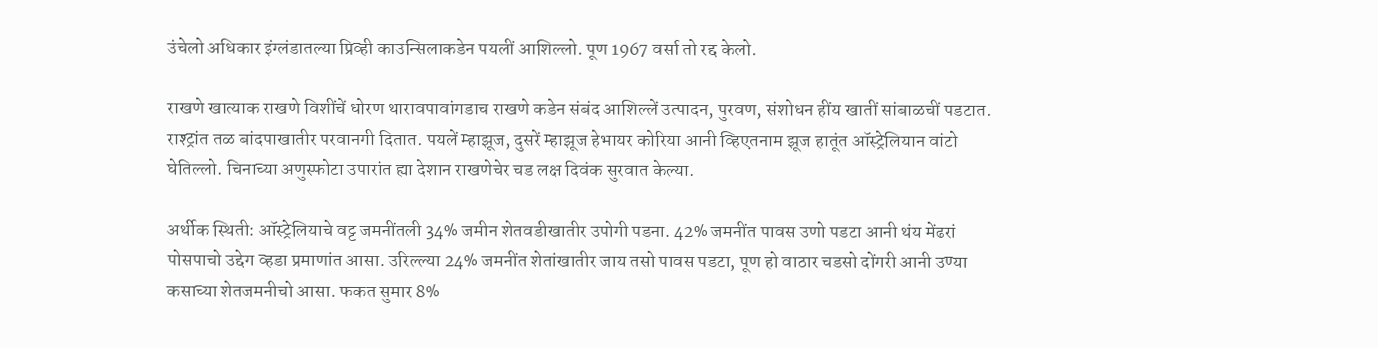उंचेलो अधिकार इंग्लंडातल्या प्रिव्ही काउन्सिलाकडेन पयलीं आशिल्लो. पूण 1967 वर्सा तो रद्द केलो.

राखणे खात्याक राखणे विशींचें धोरण थारावपावांगडाच राखणे कडेन संबंद आशिल्लें उत्पादन, पुरवण, संशोधन हींय खातीं सांबाळचीं पडटात. राश्ट्रांत तळ बांदपाखातीर परवानगी दितात. पयलें म्हाझूज, दुसरें म्हाझूज हेभायर कोरिया आनी व्हिएतनाम झूज हातूंत ऑस्ट्रेलियान वांटो घेतिल्लो. चिनाच्या अणुस्फोटा उपारांत ह्या देशान राखणेचेर चड लक्ष दिवंक सुरवात केल्या.

अर्थीक स्थिती: ऑस्ट्रेलियाचे वट्ट जमनींतली 34% जमीन शेतवडीखातीर उपोगी पडना. 42% जमनींत पावस उणो पडटा आनी थंय मेंढरां पोसपाचो उद्देग व्हडा प्रमाणांत आसा. उरिल्ल्या 24% जमनींत शेतांखातीर जाय तसो पावस पडटा, पूण हो वाठार चडसो दोंगरी आनी उण्या कसाच्या शेतजमनीचो आसा. फकत सुमार 8%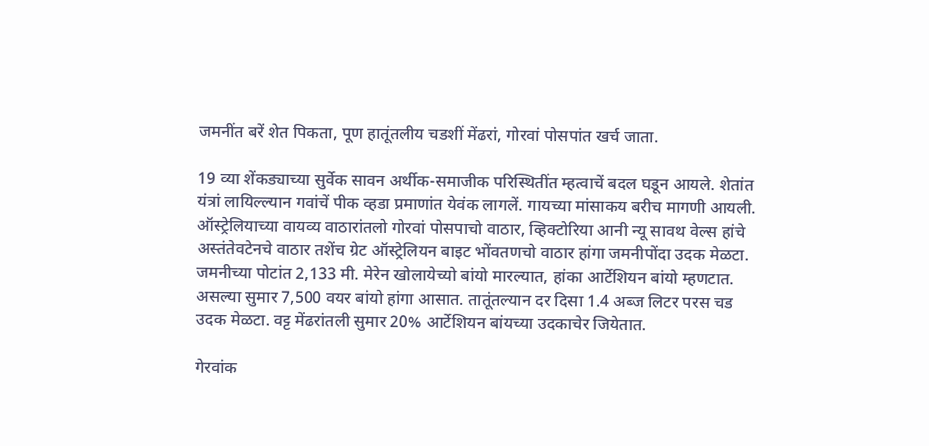जमनींत बरें शेत पिकता, पूण हातूंतलीय चडशीं मेंढरां, गोरवां पोसपांत खर्च जाता.

19 व्या शेंकड्याच्या सुर्वेक सावन अर्थीक-समाजीक परिस्थितींत म्हत्वाचें बदल घडून आयले. शेतांत यंत्रां लायिल्ल्यान गवांचें पीक व्हडा प्रमाणांत येवंक लागलें. गायच्या मांसाकय बरीच मागणी आयली. ऑस्ट्रेलियाच्या वायव्य वाठारांतलो गोरवां पोसपाचो वाठार, व्हिक्टोरिया आनी न्यू सावथ वेल्स हांचे अस्तंतेवटेनचे वाठार तशेंच ग्रेट ऑस्ट्रेलियन बाइट भोंवतणचो वाठार हांगा जमनीपोंदा उदक मेळटा. जमनीच्या पोटांत 2,133 मी. मेरेन खोलायेच्यो बांयो मारल्यात, हांका आर्टेशियन बांयो म्हणटात. असल्या सुमार 7,500 वयर बांयो हांगा आसात. तातूंतल्यान दर दिसा 1.4 अब्ज लिटर परस चड उदक मेळटा. वट्ट मेंढरांतली सुमार 20% आर्टेशियन बांयच्या उदकाचेर जियेतात.

गेरवांक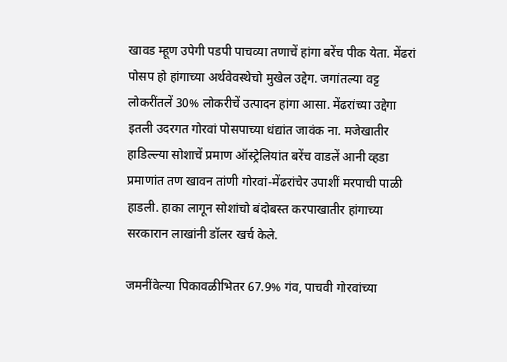खावड म्हूण उपेगी पडपी पाचव्या तणाचें हांगा बरेंच पीक येता. मेंढरां पोसप हो हांगाच्या अर्थवेवस्थेचो मुखेल उद्देग. जगांतल्या वट्ट लोकरींतलें 30% लोकरीचें उत्पादन हांगा आसा. मेंढरांच्या उद्देगा इतली उदरगत गोरवां पोसपाच्या धंद्यांत जावंक ना. मजेखातीर हाडिल्ल्या सोशाचें प्रमाण ऑस्ट्रेलियांत बरेंच वाडलें आनी व्हडा प्रमाणांत तण खावन तांणी गोरवां-मेंढरांचेर उपाशीं मरपाची पाळी हाडली. हाका लागून सोशांचो बंदोबस्त करपाखातीर हांगाच्या सरकारान लाखांनी डॉलर खर्च केले.

जमनींवेल्या पिकावळीभितर 67.9% गंव, पाचवी गोरवांच्या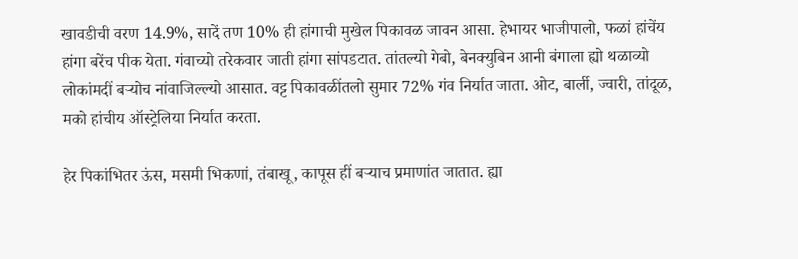खावडीची वरण 14.9%, सादें तण 10% ही हांगाची मुखेल पिकावळ जावन आसा. हेभायर भाजीपालो, फळां हांचेंय हांगा बरेंच पीक येता. गंवाच्यो तरेकवार जाती हांगा सांपडटात. तांतल्यो गेबो, बेनक्युबिन आनी बंगाला ह्यो थळाव्यो लोकांमदीं बऱ्योच नांवाजिल्ल्यो आसात. वट्ट पिकावळींतलो सुमार 72% गंव निर्यात जाता. ओट, बार्ली, ज्वारी, तांदूळ, मको हांचीय ऑस्ट्रेलिया निर्यात करता.

हेर पिकांभितर ऊंस, मसमी भिकणां, तंबाखू, कापूस हीं बऱ्याच प्रमाणांत जातात. ह्या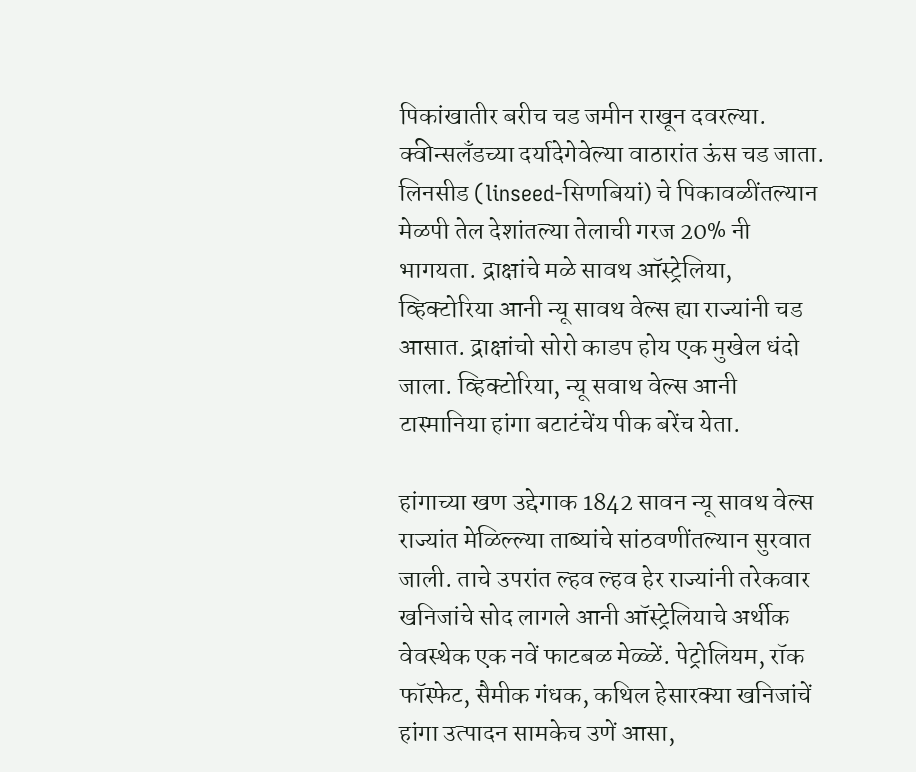पिकांखातीर बरीच चड जमीन राखून दवरल्या. क्वीन्सलँडच्या दर्यादेगेवेल्या वाठारांत ऊंस चड जाता. लिनसीड (linseed-सिणबियां) चे पिकावळींतल्यान मेळपी तेल देशांतल्या तेलाची गरज 20% नी भागयता. द्राक्षांचे मळे सावथ ऑस्ट्रेलिया, व्हिक्टोरिया आनी न्यू सावथ वेल्स ह्या राज्यांनी चड आसात. द्राक्षांचो सोरो काडप होय एक मुखेल धंदो जाला. व्हिक्टोरिया, न्यू सवाथ वेल्स आनी टास्मानिया हांगा बटाटंचेंय पीक बरेंच येता.

हांगाच्या खण उद्देगाक 1842 सावन न्यू सावथ वेल्स राज्यांत मेळिल्ल्या ताब्यांचे सांठवणींतल्यान सुरवात जाली. ताचे उपरांत ल्हव ल्हव हेर राज्यांनी तरेकवार खनिजांचे सोद लागले आनी ऑस्ट्रेलियाचे अर्थीक वेवस्थेक एक नवें फाटबळ मेळ्ळें. पेट्रोलियम, रॉक फॉस्फेट, सैमीक गंधक, कथिल हेसारक्या खनिजांचें हांगा उत्पादन सामकेच उणें आसा,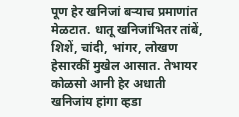पूण हेर खनिजां बऱ्याच प्रमाणांत मेळटात. धातू खनिजांभितर तांबें, शिशें, चांदी, भांगर, लोखण हेसारकीं मुखेल आसात. तेभायर कोळसो आनी हेर अधाती खनिजांय हांगा व्हडा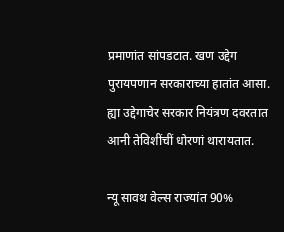प्रमाणांत सांपडटात. खण उद्देग पुरायपणान सरकाराच्या हातांत आसा. ह्या उद्देगाचेर सरकार नियंत्रण दवरतात आनी तेविशींचीं धोरणां थारायतात.

न्यू सावथ वेल्स राज्यांत 90%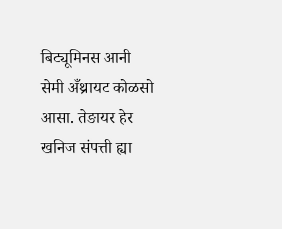बिट्यूमिनस आनी सेमी अँथ्रायट कोळसो आसा. तेङायर हेर खनिज संपत्ती ह्या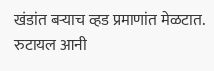खंडांत बऱ्याच व्हड प्रमाणांत मेळटात. रुटायल आनी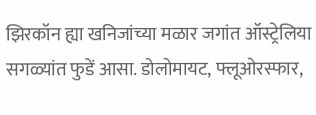झिरकॉन ह्या खनिजांच्या मळार जगांत ऑस्ट्रेलिया सगळ्यांत फुडें आसा. डोलोमायट, फ्लूओरस्फार,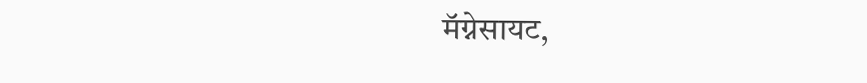मॅग्नेसायट,